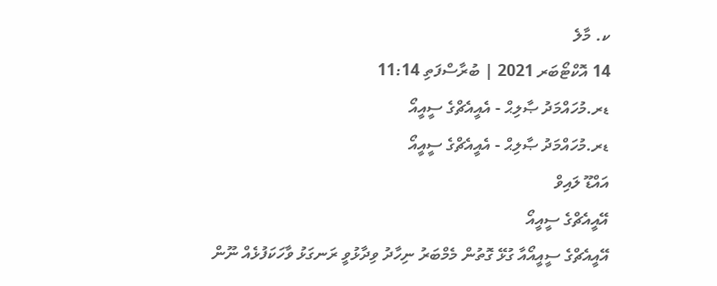ކ. މާލެ
14 އޮކްޓޯބަރ 2021 | ބުރާސްފަތި 11:14
ޑރ.މުހައްމަދު ޞާލިޙް - އެއީއެޗްގެ ސީއީއޯ
ޑރ.މުހައްމަދު ޞާލިޙް - އެއީއެޗްގެ ސީއީއޯ
އައްޑޫ ލައިވް
އޭއީއެޗްގެ ސީއީއޯ
އޭއީއެޗްގެ ސީއީއޯއާ ގުޅޭ ގޮތުން މެމްބަރު ނިހާދު ވިދާޅުވީ ރަނގަޅު ވާހަކަފުޅެއް ނޫން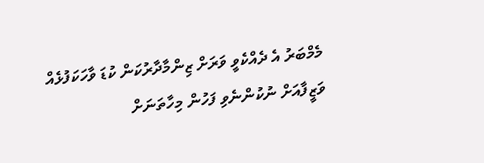މެމްބަރު އެ ދެއްކެވީ ވަރަށް ޒިންމާދާރުކަން ކުޑަ ވާހަކަފުޅެއް
ވަޒީފާއަށް ނުކުންނެވި ފަހުން މިހާތަނަށް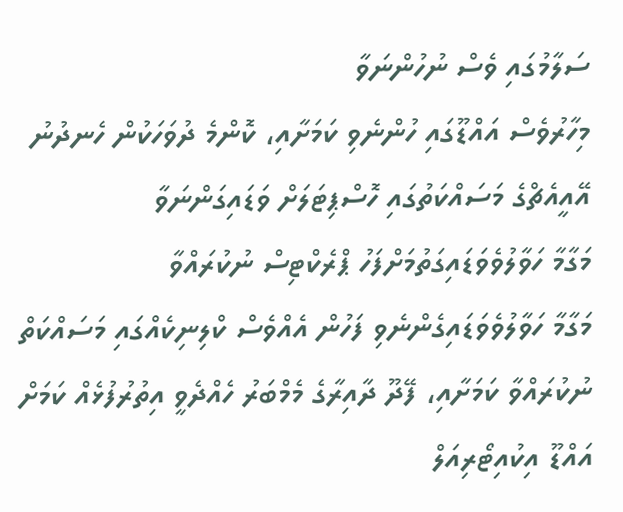ސަލާމުގައި ވެސް ނުހުންނަވާ
މިހާރުވެސް އައްޑޫގައި ހުންނެވި ކަމަށާއި، ކޮންމެ ދުވަހަކުން ހެނދުނު އޭއީއެޗްގެ މަސައްކަތުގައި ހޮސްޕިޓަލަށް ވަޑައިގަންނަވާ
މަގާމާ ހަވާލުވެވަޑައިގަތުމަށްފަހު ޕްރެކްޓިސް ނުކުރައްވާ
މަގާމާ ހަވާލުވެވަޑައިގެންނެވި ފަހުން އެއްވެސް ކްލިނިކެއްގައި މަސައްކަތް ނުކުރައްވާ ކަމަށާއި، ފޭދޫ ދާއިރާގެ މެމްބަރު ހެއްދެވީ އިތުރުފުޅެއް ކަމަށް އައްޑޫ އިކުއިޓޯރިއަލް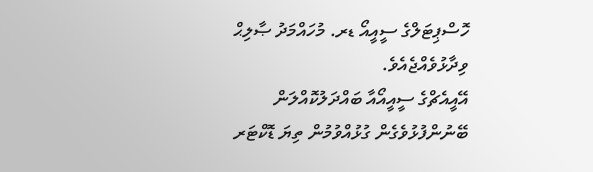ހޮސްޕިޓަލްގެ ސީއީއޯ ޑރ. މުހައްމަދު ޞާލިޙް ވިދާޅުވެއްޖެއެވެ.
އޭއީއެޗްގެ ސީއީއޯއާ ބައްދަލުކޮއްލަން ބޭނުންފުޅުވެގެން ގުޅުއްވުމުން ތިޔަ ޑޮކްޓަރ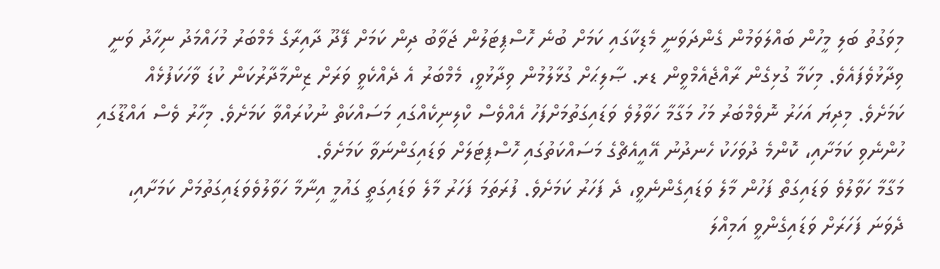މިވަގުތު ބަލި މީހުން ބައްލަވަމުން ގެންދަވަނީ މެޑިކާގައި ކަމަށް ބުނެ ހޮސްޕިޓަލުން ޖަވާބު ދިން ކަމަށް ފޭދޫ ދާއިރާގެ މެމްބަރު މުހައްމަދު ނިހާދު ވަނީ ވިދާޅުވެފައެވެ. މިކަމާ ގުޅިގެން ރާއްޖެއެމްވީން ޑރ. ޞާލިޙަށް ގުޅާލުމުން ވިދާޅުވީ، މެމްބަރު އެ ދެއްކެވީ ވަރަށް ޒިންމާދާރުކަން ކުޑަ ވާހަކަފުޅެއް ކަމަށެވެ. މިދިޔަ އަހަރު ނޮވެމްބަރު މަހު މަގާމާ ހަވާލުވެ ވަޑައިގަތުމަށްފަހު އެއްވެސް ކްލިނިކެއްގައި މަސައްކަތް ނުކުރައްވާ ކަމަށެވެ. މިހާރު ވެސް އައްޑޫގައި ހުންނެވި ކަމަށާއި، ކޮންމެ ދުވަހަކު ހެނދުނު އޭއީއެޗްގެ މަސައްކަތުގައި ހޮސްޕިޓަލަށް ވަޑައިގަންނަވާ ކަމަށެވެ.
މަގާމާ ހަވާލުވެ ވަޑައިގަތް ފަހުން މާލެ ވަޑައިގެންނެވީ، ދެ ފަހަރު ކަމަށެވެ. ފުރަތަމަ ފަހަރު މާލެ ވަޑައިގަތީ ގައުމީ އިނާމާ ހަވާލުވެވަޑައިގަތުމަށް ކަމަށާއި، ދެވަނަ ފަހަރަށް ވަޑައިގެންވީ އަމިއްލަ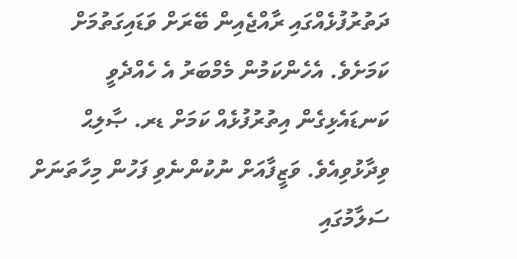ދަތުރުފުޅެއްގައި ރާއްޖެއިން ބޭރަށް ވަޑައިގަތުމަށް ކަމަށެވެ. އެހެންކަމުން މެމްބަރު އެ ހެއްދެވީ ކަނޑައެޅިގެން އިތުރުފުޅެއް ކަމަށް ޑރ. ޞާލިޙް ވިދާޅުވިއެވެ. ވަޒީފާއަށް ނުކުންނެވި ފަހުން މިހާތަނަށް ސަލާމުގައި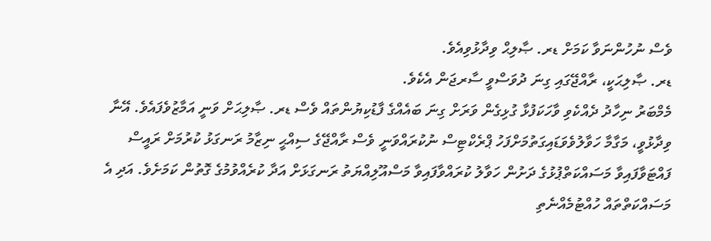ވެސް ނުހުންނަވާ ކަމަށް ޑރ. ޞާލިޙް ވިދާޅުވިއެވެ.
ޑރ. ޞާލިޙަކީ، ރާއްޖޭގައި ގިނަ ދުވަސްވީ ސާރޖަން އެކެވެ.
މެމްބަރު ނިހާދު ދެއްކެވި ވާހަކަފުޅާ ގުޅިގެން ވަރަށް ގިނަ ބައެއްގެ ފާޑުކިޔުންތައް ވެސް ޑރ. ޞާލިޙަށް ވަނީ އަމާޒުވެފައެވެ. އޭނާ ވިދާޅުވީ، މަގާމާ ހަވާލުވެވަޑައިގަތުމަށްފަހު ޕްރެކްޓިސް ނުކުރައްވަނީ ވެސް ރާއްޖޭގެ ސިއްޙީ ނިޒާމު ރަނގަޅު ކުރުމަށް ރައީސް ފައްޓަވާފައިވާ މަސައްކަތްޕުޅުގެ ދަށުން ހަވާލު ކުރައްވާފައިވާ މަސްއޫލިއްޔަތު ރަނގަޅަށް އަދާ ކުރެއްވުމުގެ ގޮތުން ކަމަށެވެ. އަދި އެ މަސައްކަތްތައް ހުއްޓުމެއްނެތި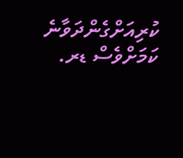ކުރިއަށްގެންދަވާނެ ކަމަށްވެސް ޑރ.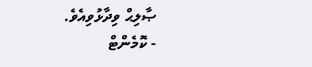ޞާލިޙް ވިދާޅުވިއެވެ.
- ކޮމެންޓް